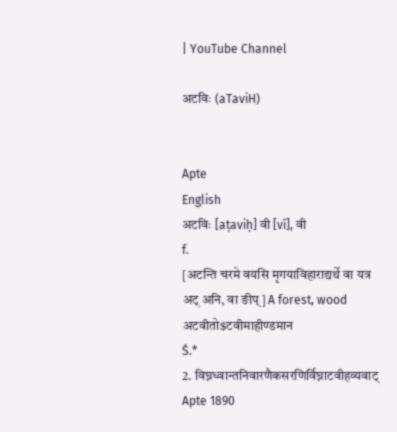| YouTube Channel

अटविः (aTaviH)


Apte
English
अटविः [aṭaviḥ] वी [vī], वी
f.
[अटन्ति चरमे वयसि मृगयाविहाराद्यर्थे वा यत्र
अट् अनि, वा ङीप्] A forest, wood
अटवीतो$टवीमाहीण्डमान
Ś.*
2. विघ्नध्वान्तनिवारणैकसरणिर्विघ्नाटवीहव्यवाट्
Apte 1890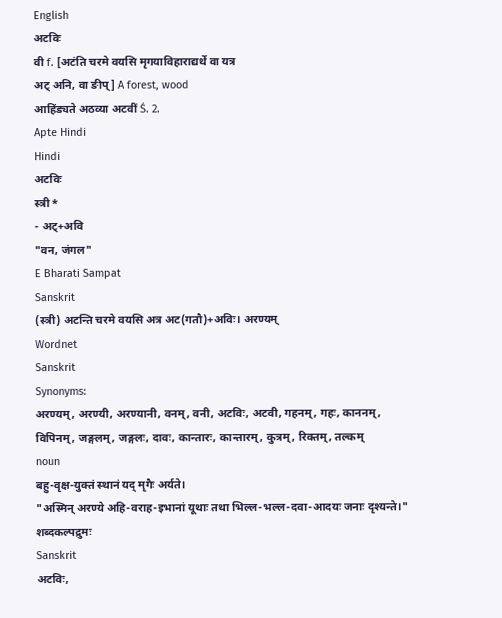English
अटविः
वी f. [अटंति चरमे वयसि मृगयाविहाराद्यर्थे वा यत्र
अट् अनि, वा ङीप्] A forest, wood
आहिंड्यते अठव्या अटवीं Ś. 2.
Apte Hindi
Hindi
अटविः
स्त्री*
- अट्+अवि
"वन, जंगल"
E Bharati Sampat
Sanskrit
(स्त्री) अटन्ति चरमे वयसि अत्र अट(गतौ)+अविः। अरण्यम्
Wordnet
Sanskrit
Synonyms:
अरण्यम्, अरण्यी, अरण्यानी, वनम्, वनी, अटविः, अटवी, गहनम्, गहः, काननम्, विपिनम्, जङ्गलम्, जङ्गलः, दावः, कान्तारः, कान्तारम्, कुत्रम्, रिक्तम्, तल्कम्
noun
बहु-वृक्ष-युक्तं स्थानं यद् मृगैः अर्यते।
"अस्मिन् अरण्ये अहि-वराह-इभानां यूथाः तथा भिल्ल-भल्ल-दवा-आदयः जनाः दृश्यन्ते।"
शब्दकल्पद्रुमः
Sanskrit
अटविः,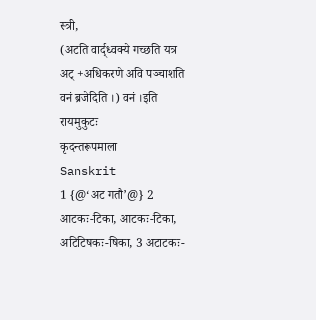स्त्री,
(अटति वार्द्ध्वक्ये गच्छति यत्र अट् +अधिकरणे अवि पञ्चाशति वनं ब्रजेदिति ।) वनं ।इति रायमुकुटः
कृदन्तरूपमाला
Sanskrit
1 {@‘अट गतौ’@} 2 आटकः-टिका, आटकः-टिका, अटिटिषकः-षिका, 3 अटाटकः-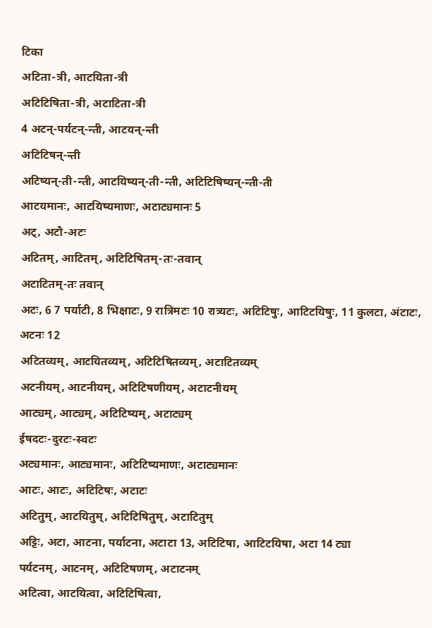टिका
अटिता-त्री, आटयिता-त्री
अटिटिषिता-त्री, अटाटिता-त्री
4 अटन्-पर्यटन्-न्ती, आटयन्-न्ती
अटिटिषन्-न्ती
अटिष्यन्-ती-न्ती, आटयिष्यन्-ती-न्ती, अटिटिषिष्यन्-न्ती-ती
आटयमानः, आटयिष्यमाणः, अटाट्यमानः 5
अट्, अटौ-अटः
अटितम्, आटितम्, अटिटिषितम्-तः-तवान्
अटाटितम्-तः तवान्
अटः, 6 7 पर्याटी, 8 भिक्षाटः, 9 रात्रिमटः 10 रात्र्यटः, अटिटिषुः, आटिटयिषुः, 11 कुलटा, अंटाटः, अटनः 12
अटितव्यम्, आटयितव्यम्, अटिटिषितव्यम्, अटाटितव्यम्
अटनीयम्, आटनीयम्, अटिटिषणीयम्, अटाटनीयम्
आट्यम्, आट्यम्, अटिटिष्यम्, अटाट्यम्
ईषदटः-दुरटः-स्वटः
अट्यमानः, आट्यमानः, अटिटिष्यमाणः, अटाट्यमानः
आटः, आटः, अटिटिषः, अटाटः
अटितुम्, आटयितुम्, अटिटिषितुम्, अटाटितुम्
अट्टिः, अटा, आटना, पर्याटना, अटाटा 13, अटिटिषा, आटिटयिषा, अटा 14 ट्या
पर्यटनम्, आटनम्, अटिटिषणम्, अटाटनम्
अटित्वा, आटयित्वा, अटिटिषित्वा,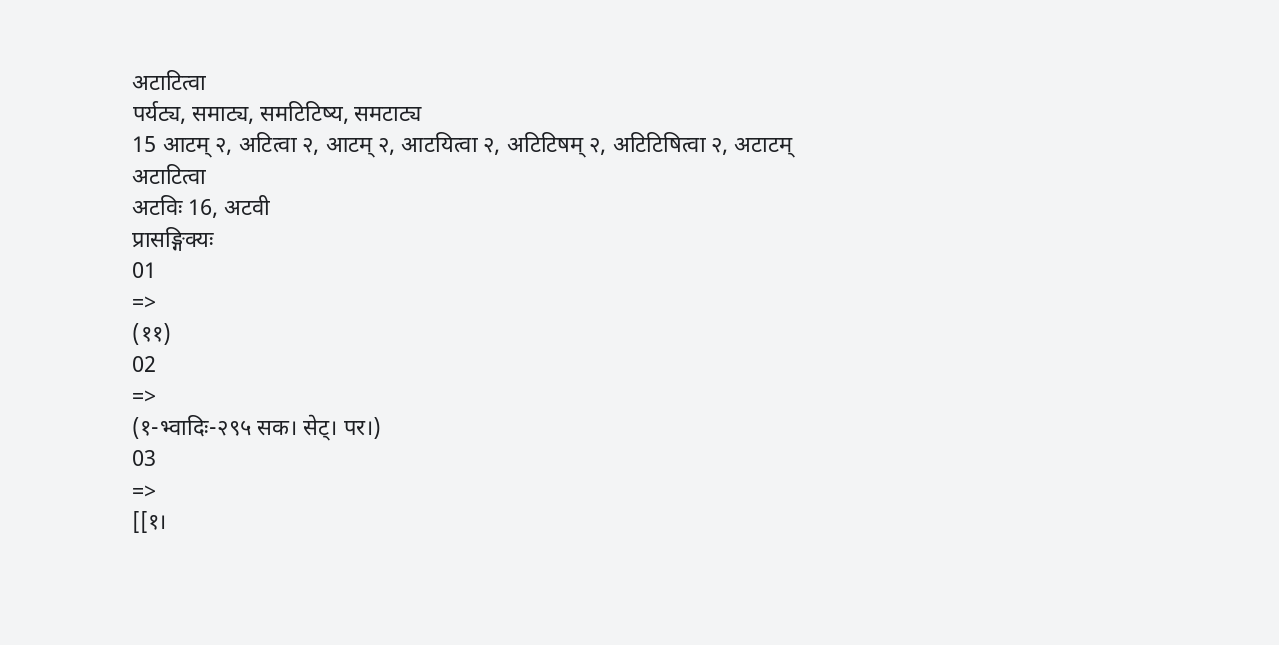अटाटित्वा
पर्यट्य, समाट्य, समटिटिष्य, समटाट्य
15 आटम् २, अटित्वा २, आटम् २, आटयित्वा २, अटिटिषम् २, अटिटिषित्वा २, अटाटम्
अटाटित्वा
अटविः 16, अटवी
प्रासङ्गिक्यः
01
=>
(११)
02
=>
(१-भ्वादिः-२९५ सक। सेट्। पर।)
03
=>
[[१।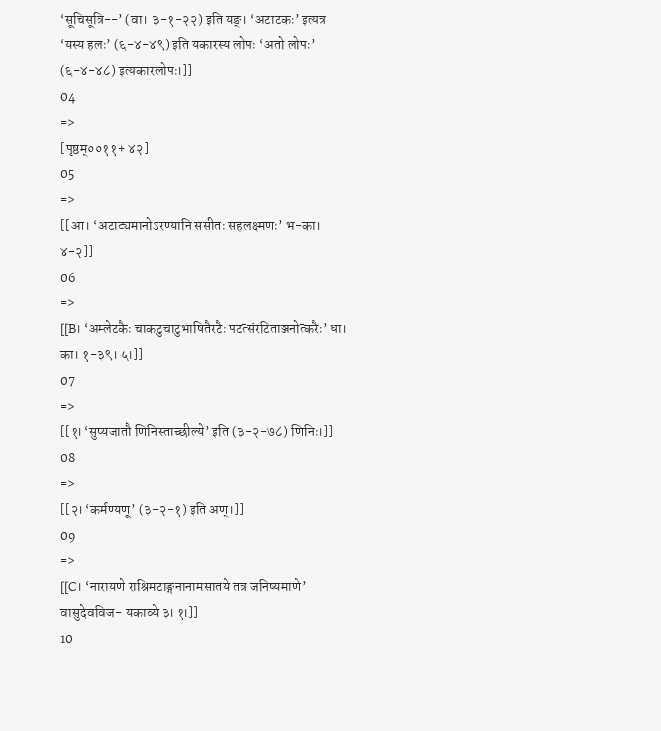‘सूचिसूत्रि--’ (वा। ३-१-२२) इति यङ्। ‘अटाटकः’ इत्यत्र ‘यस्य हलः’ (६-४-४९) इति यकारस्य लोपः ‘अतो लोपः’ (६-४-४८) इत्यकारलोपः।]]
04
=>
[पृष्ठम्००११+ ४२]
05
=>
[[आ। ‘अटाट्यमानोऽरण्यानि ससीतः सहलक्ष्मणः’ भ-का। ४-२]]
06
=>
[[B। ‘अम्लेटकैः चाकटुचाटुभाषितैरटैः पटत्संरटिताञ्जनोत्करैः’ धा। का। १-३९। ५।]]
07
=>
[[१। ‘सुप्यजातौ णिनिस्ताच्छील्ये’ इति (३-२-७८) णिनिः।]]
08
=>
[[२। ‘कर्मण्यणू’ (३-२-१) इति अण्।]]
09
=>
[[C। ‘नारायणे राश्रिमटाङ्गनानामसातये तत्र जनिष्यमाणे’ वासुदेवविज- यकाव्ये ३। १।]]
10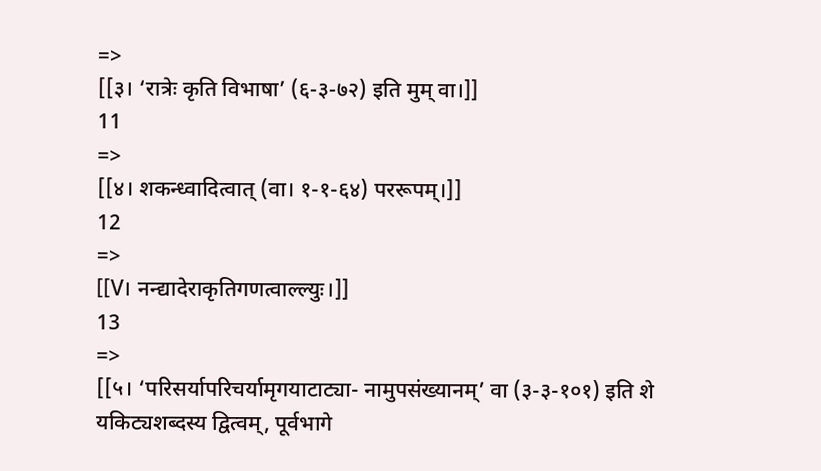=>
[[३। ‘रात्रेः कृति विभाषा’ (६-३-७२) इति मुम् वा।]]
11
=>
[[४। शकन्ध्वादित्वात् (वा। १-१-६४) पररूपम्।]]
12
=>
[[V। नन्द्यादेराकृतिगणत्वाल्ल्युः।]]
13
=>
[[५। ‘परिसर्यापरिचर्यामृगयाटाट्या- नामुपसंख्यानम्’ वा (३-३-१०१) इति शे यकिट्यशब्दस्य द्वित्वम्, पूर्वभागे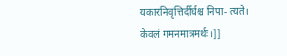यकारनिवृत्तिर्दीर्घश्च निपा- त्यते। केवलं गमनमात्रमर्थः।]]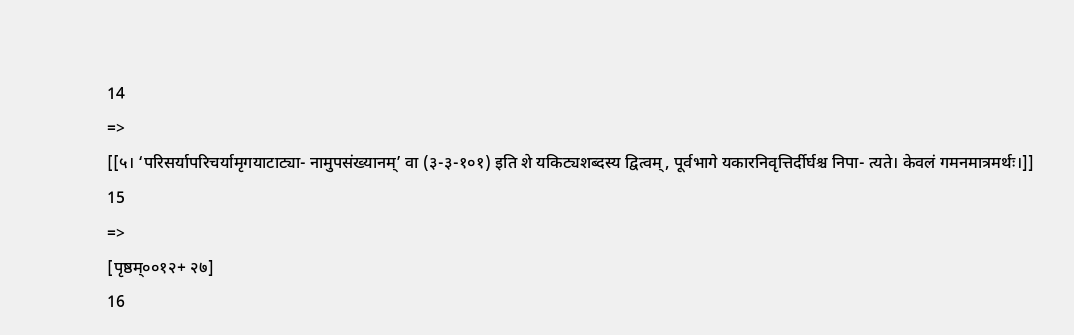14
=>
[[५। ‘परिसर्यापरिचर्यामृगयाटाट्या- नामुपसंख्यानम्’ वा (३-३-१०१) इति शे यकिट्यशब्दस्य द्वित्वम्, पूर्वभागे यकारनिवृत्तिर्दीर्घश्च निपा- त्यते। केवलं गमनमात्रमर्थः।]]
15
=>
[पृष्ठम्००१२+ २७]
16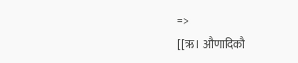=>
[[ऋ। औणादिकौ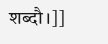शब्दौ।]]